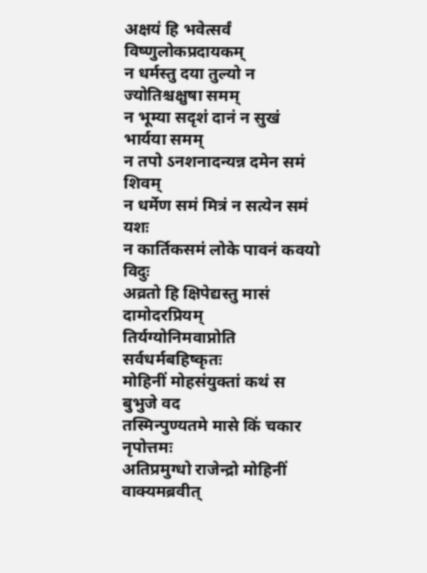अक्षयं हि भवेत्सर्वं विष्णुलोकप्रदायकम्
न धर्मस्तु दया तुल्यो न ज्योतिश्चक्षुषा समम्
न भूम्या सदृशं दानं न सुखं भार्यया समम्
न तपो ऽनशनादन्यन्न दमेन समं शिवम्
न धर्मेण समं मित्रं न सत्येन समं यशः
न कार्तिकसमं लोके पावनं कवयो विदुः
अव्रतो हि क्षिपेद्यस्तु मासं दामोदरप्रियम्
तिर्यग्योनिमवाप्नोति सर्वधर्मबहिष्कृतः
मोहिनीं मोहसंयुक्तां कथं स बुभुजे वद
तस्मिन्पुण्यतमे मासे किं चकार नृपोत्तमः
अतिप्रमुग्धो राजेन्द्रो मोहिनीं वाक्यमब्रवीत्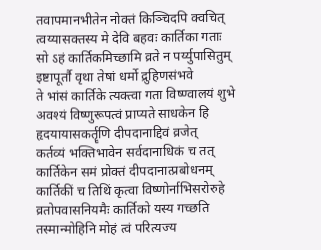तवापमानभीतेन नोक्तं किञ्चिदपि क्वचित्
त्वय्यासक्तस्य मे देवि बहवः कार्तिका गताः
सो ऽहं कार्तिकमिच्छामि व्रते न पर्य्युपासितुम्
इष्टापूर्तौ वृथा तेषां धर्मो द्रुहिणसंभवे
ते भांसं कार्तिके त्यक्त्वा गता विष्ण्वालयं शुभे
अवश्यं विष्णुरूपत्वं प्राप्यते साधकेन हि
हृदयायासकर्तॄणि दीपदानाद्दिवं व्रजेत्
कर्तव्यं भक्तिभावेन सर्वदानाधिकं च तत्
कार्तिकेन समं प्रोक्तं दीपदानात्प्रबोधनम्
कार्तिकीं च तिथिं कृत्वा विष्णोर्नाभिसरोरुहे
व्रतोपवासनियमैः कार्तिको यस्य गच्छति
तस्मान्मोहिनि मोहं त्वं परित्यज्य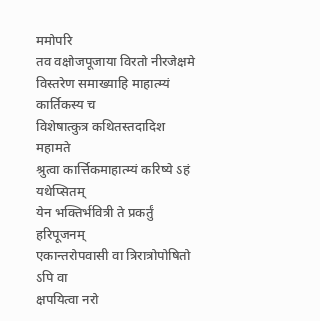ममोपरि
तव वक्षोजपूजाया विरतो नीरजेक्षमे
विस्तरेण समाख्याहि माहात्म्यं कार्तिकस्य च
विशेषात्कुत्र कथितस्तदादिश महामते
श्रुत्वा कार्त्तिकमाहात्म्यं करिष्ये ऽहं यथेप्सितम्
येन भक्तिर्भवित्री ते प्रकर्तुं हरिपूजनम्
एकान्तरोपवासी वा त्रिरात्रोपोषितो ऽपि वा
क्षपयित्वा नरो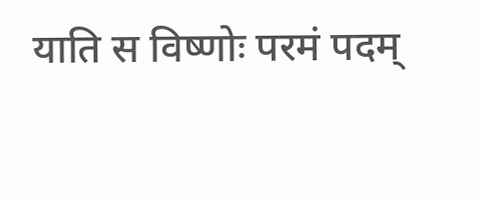याति स विष्णोः परमं पदम्